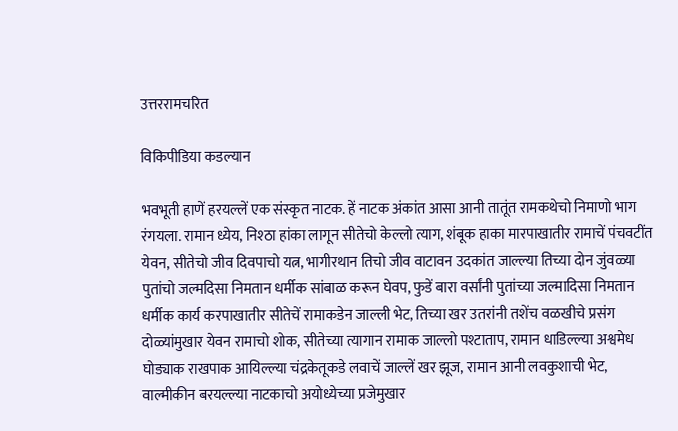उत्तररामचरित

विकिपीडिया कडल्यान

भवभूती हाणें हरयल्लें एक संस्कृत नाटक. हें नाटक अंकांत आसा आनी तातूंत रामकथेचो निमाणो भाग रंगयला. रामान ध्येय, निश्ठा हांका लागून सीतेचो केल्लो त्याग, शंबूक हाका मारपाखातीर रामाचें पंचवटींत येवन, सीतेचो जीव दिवपाचो यत्न, भागीरथान तिचो जीव वाटावन उदकांत जाल्ल्या तिच्या दोन जुंवळ्या पुतांचो जल्मदिसा निमतान धर्मीक सांबाळ करून घेवप, फुडें बारा वर्सांनी पुतांच्या जल्मादिसा निमतान धर्मीक कार्य करपाखातीर सीतेचें रामाकडेन जाल्ली भेट, तिच्या खर उतरांनी तशेंच वळखीचे प्रसंग दोळ्यांमुखार येवन रामाचो शोक, सीतेच्या त्यागान रामाक जाल्लो पश्टाताप, रामान धाडिल्ल्या अश्वमेध घोड्याक राखपाक आयिल्ल्या चंद्रकेतूकडे लवाचें जाल्लें खर झूज, रामान आनी लवकुशाची भेट, वाल्मीकीन बरयल्ल्या नाटकाचो अयोध्येच्या प्रजेमुखार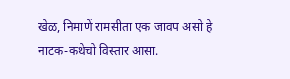खेळ, निमाणें रामसीता एक जावप असो हे नाटक-कथेचो विस्तार आसा.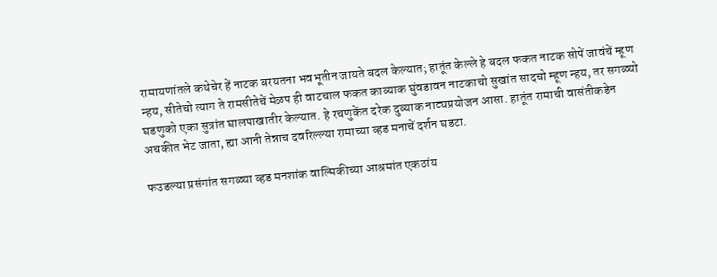रामायणांतले कथेचेर हें नाटक बरयतना भवभूतीन जायते बदल केल्यात; हातूंत केल्ले हे बदल फकत नाटक सोपें जावंचें म्हूण न्हय, सीतेचो त्याग ते रामसीतेचें मेळप ही वाटचाल फकत काव्याक घुंवडावन नाटकाचो सुखांत सादचो म्हूण न्हय, तर सगळ्यो घडणुको एका सुत्रांत घालपाखातीर केल्यात. हे रचणुकेंत दरेक दुव्याक नाट्यप्रयोजन आसा. हातूंत रामाची वासंतीकडेन अचकीत भेट जाता, ह्या आनी तेन्नाच दवरिल्ल्या रामाच्या व्हड मनाचें दर्शन घडटा.

फउडल्या प्रसंगांत सगळ्या व्हड मनशांक वाल्मिकीच्या आश्रमांत एकठांय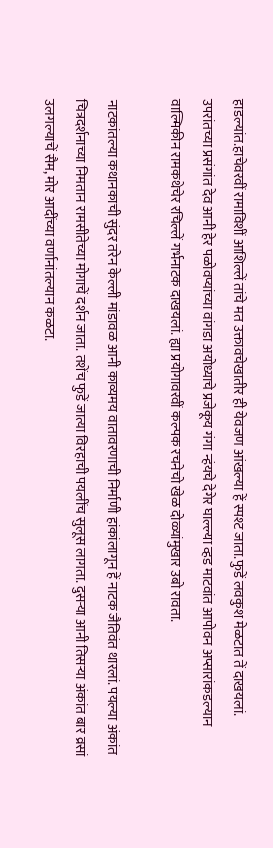हाडल्यांत.हाचेवरवीं रामाविशीं आशिल्लें तांचे मत उक्तावचेखातीर ही येवजण आंखल्या हें स्पश्ट जाता.फुडें लवकुश मेळटात तें दाखयलां. उपरांतच्या प्रसंगांत देव आनी हेर पळोवप्यांच्या वांगडा अयोध्याचे प्रजेकूय गंगा न्हंयचे देगेर घाल्ल्या व्हड माटवांत आपोवन अप्सारांकडल्यान वाल्मिकीन रामकथेचेर रचिल्लें गर्भनाटक दाखयलां. ह्या प्रयोगावरवीं कल्पक रचनेचो खेळ दोळ्यांमुखार उबो रावता.

नाटकांतल्या कथानकाची सुंदर तरेन केल्ली मांडावळ आनी काव्यमय वातावरणाची निर्माणी हांकांलागून हें नाटक जैतिवंत थारलां. पयल्या अंकांत चित्रदर्शनाच्या निमतान रामसीतेच्या मोगाचें दर्शन जाता. तशेंच फुडें जात्या विरहाची पयलींच सुलूस लागता. दुसऱ्या आनी तिसऱ्या अंकांत बार व्रसां उलगल्याचें सैम, मोर आदींच्या वर्णानांतल्यान कळटा.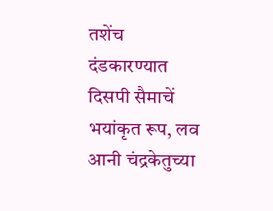तशेंच दंडकारण्यात दिसपी सैमाचें भयांकृत रूप, लव आनी चंद्रकेतुच्या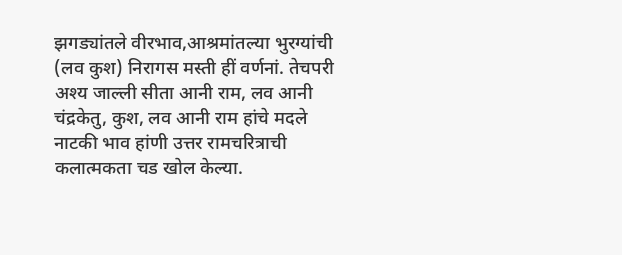झगड्यांतले वीरभाव,आश्रमांतल्या भुरग्यांची (लव कुश) निरागस मस्ती हीं वर्णनां. तेचपरी अश्य जाल्ली सीता आनी राम, लव आनी चंद्रकेतु, कुश, लव आनी राम हांचे मदले नाटकी भाव हांणी उत्तर रामचरित्राची कलात्मकता चड खोल केल्या.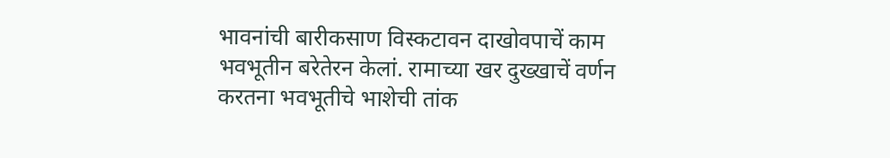भावनांची बारीकसाण विस्कटावन दाखोवपाचें काम भवभूतीन बरेतेरन केलां. रामाच्या खर दुख्खाचें वर्णन करतना भवभूतीचे भाशेची तांक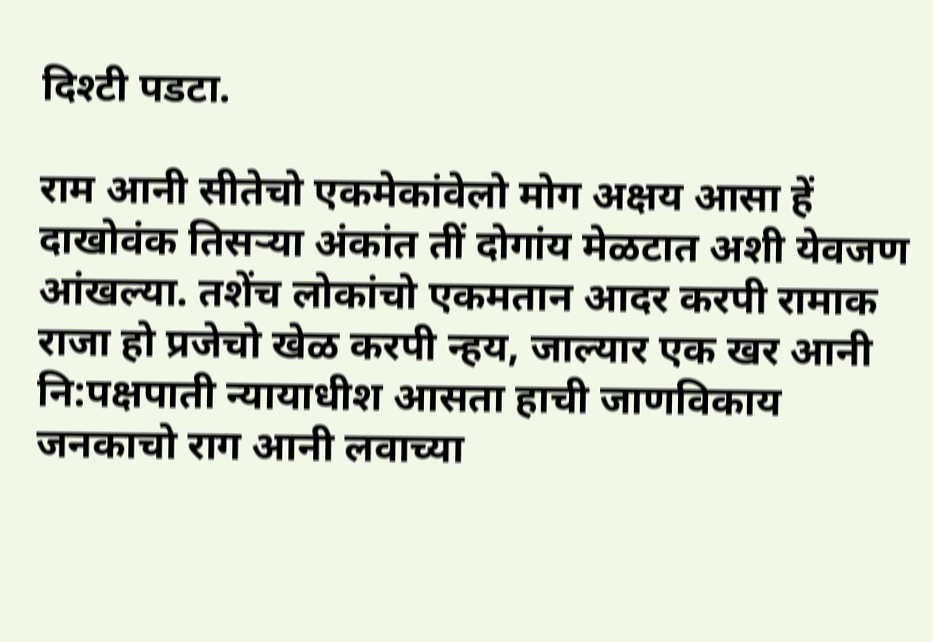दिश्टी पडटा.

राम आनी सीतेचो एकमेकांवेलो मोग अक्षय आसा हें दाखोवंक तिसऱ्या अंकांत तीं दोगांय मेळटात अशी येवजण आंखल्या. तशेंच लोकांचो एकमतान आदर करपी रामाक राजा हो प्रजेचो खेळ करपी न्हय, जाल्यार एक खर आनी नि:पक्षपाती न्यायाधीश आसता हाची जाणविकाय जनकाचो राग आनी लवाच्या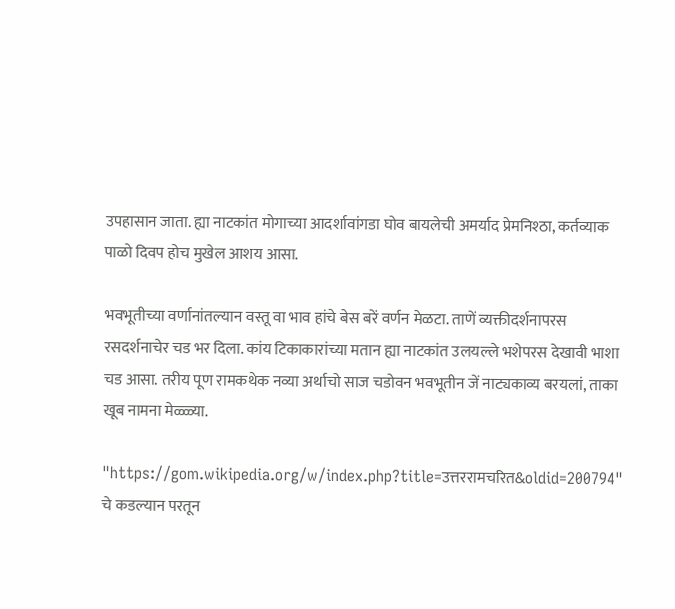उपहासान जाता. ह्या नाटकांत मोगाच्या आदर्शावांगडा घोव बायलेची अमर्याद प्रेमनिश्ठा, कर्तव्याक पाळो दिवप होच मुखेल आशय आसा.

भवभूतीच्या वर्णानांतल्यान वस्तू वा भाव हांचे बेस बरें वर्णन मेळटा. ताणें व्यक्तीदर्शनापरस रसदर्शनाचेर चड भर दिला. कांय टिकाकारांच्या मतान ह्या नाटकांत उलयल्ले भशेपरस देखावी भाशा चड आसा. तरीय पूण रामकथेक नव्या अर्थाचो साज चडोवन भवभूतीन जें नाट्यकाव्य बरयलां, ताका खूब नामना मेळ्ळ्या.

"https://gom.wikipedia.org/w/index.php?title=उत्तररामचरित&oldid=200794" चे कडल्यान परतून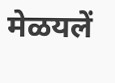मेळयलें